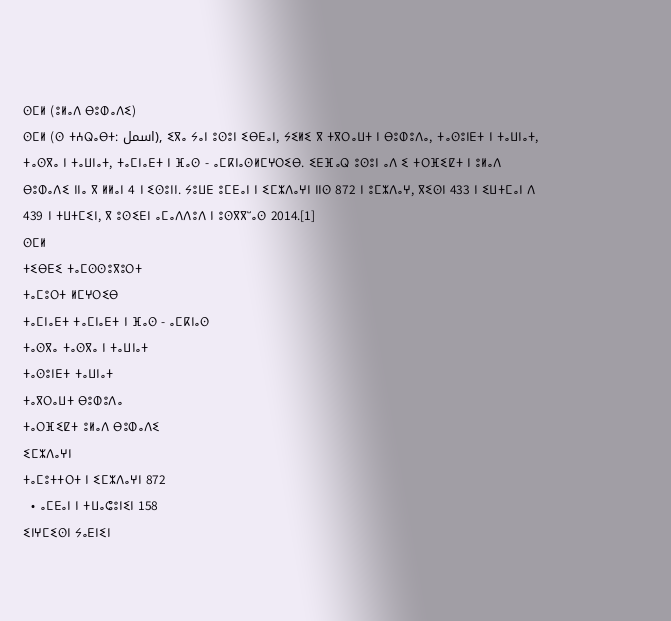ⵙⵎⵍ (ⵓⵍⴰⴷ ⴱⵓⵀⴰⴷⵉ)
ⵙⵎⵍ (ⵙ ⵜⵄⵕⴰⴱⵜ: اسمل), ⵉⴳⴰ ⵢⴰⵏ ⵓⵙⵓⵏ ⵉⴱⴹⴰⵏ, ⵢⵉⵍⵉ ⴳ ⵜⴳⵔⴰⵡⵜ ⵏ ⴱⵓⵀⵓⴷⴰ, ⵜⴰⵙⵓⵏⴹⵜ ⵏ ⵜⴰⵡⵏⴰⵜ, ⵜⴰⵙⴳⴰ ⵏ ⵜⴰⵡⵏⴰⵜ, ⵜⴰⵎⵏⴰⴹⵜ ⵏ ⴼⴰⵙ - ⴰⵎⴽⵏⴰⵙⵍⵎⵖⵔⵉⴱ. ⵉⴹⴼⴰⵕ ⵓⵙⵓⵏ ⴰⴷ ⵉ ⵜⵔⴼⵉⵇⵜ ⵏ ⵓⵍⴰⴷ ⴱⵓⵀⴰⴷⵉ ⵏⵏⴰ ⴳ ⵍⵍⴰⵏ 4 ⵏ ⵉⵙⵓⵏⵏ. ⵢⵓⵡⴹ ⵓⵎⴹⴰⵏ ⵏ ⵉⵎⵣⴷⴰⵖⵏ ⵏⵏⵙ 872 ⵏ ⵓⵎⵣⴷⴰⵖ, ⴳⵉⵙⵏ 433 ⵏ ⵉⵡⵜⵎⴰⵏ ⴷ 439 ⵏ ⵜⵡⵜⵎⵉⵏ, ⴳ ⵓⵙⵉⴹⵏ ⴰⵎⴰⴷⴷⵓⴷ ⵏ ⵓⵙⴳⴳⵯⴰⵙ 2014.[1]
ⵙⵎⵍ
ⵜⵉⴱⴹⵉ ⵜⴰⵎⵙⵙⵓⴳⵓⵔⵜ
ⵜⴰⵎⵓⵔⵜ ⵍⵎⵖⵔⵉⴱ
ⵜⴰⵎⵏⴰⴹⵜ ⵜⴰⵎⵏⴰⴹⵜ ⵏ ⴼⴰⵙ - ⴰⵎⴽⵏⴰⵙ
ⵜⴰⵙⴳⴰ ⵜⴰⵙⴳⴰ ⵏ ⵜⴰⵡⵏⴰⵜ
ⵜⴰⵙⵓⵏⴹⵜ ⵜⴰⵡⵏⴰⵜ
ⵜⴰⴳⵔⴰⵡⵜ ⴱⵓⵀⵓⴷⴰ
ⵜⴰⵔⴼⵉⵇⵜ ⵓⵍⴰⴷ ⴱⵓⵀⴰⴷⵉ
ⵉⵎⵣⴷⴰⵖⵏ
ⵜⴰⵎⵓⵜⵜⵔⵜ ⵏ ⵉⵎⵣⴷⴰⵖⵏ 872
  • ⴰⵎⴹⴰⵏ ⵏ ⵜⵡⴰⵛⵓⵏⵉⵏ 158
ⵉⵏⵖⵎⵉⵙⵏ ⵢⴰⴹⵏⵉⵏ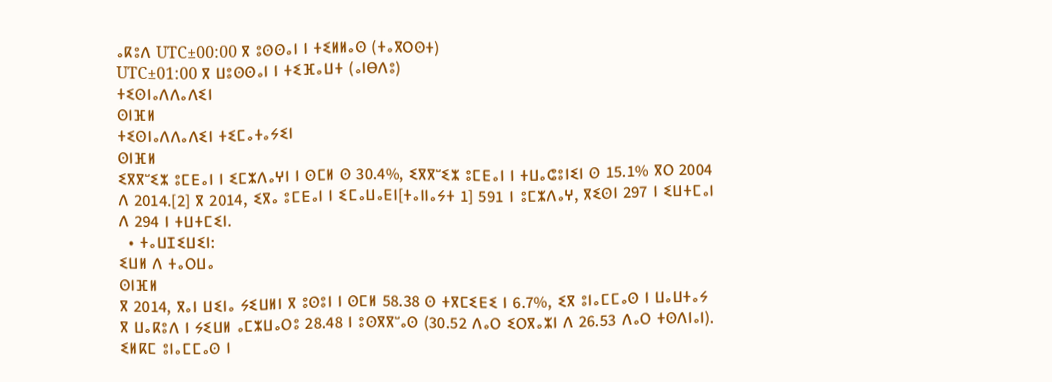ⴰⴽⵓⴷ UTC±00:00 ⴳ ⵓⵙⵙⴰⵏ ⵏ ⵜⵉⵍⵍⴰⵙ (ⵜⴰⴳⵔⵙⵜ)
UTC±01:00 ⴳ ⵡⵓⵙⵙⴰⵏ ⵏ ⵜⵉⴼⴰⵡⵜ (ⴰⵏⴱⴷⵓ)
ⵜⵉⵙⵏⴰⴷⴷⴰⴷⵉⵏ
ⵙⵏⴼⵍ
ⵜⵉⵙⵏⴰⴷⴷⴰⴷⵉⵏ ⵜⵉⵎⴰⵜⴰⵢⵉⵏ
ⵙⵏⴼⵍ
ⵉⴳⴳⵯⵉⵣ ⵓⵎⴹⴰⵏ ⵏ ⵉⵎⵣⴷⴰⵖⵏ ⵏ ⵙⵎⵍ ⵙ 30.4%, ⵉⴳⴳⵯⵉⵣ ⵓⵎⴹⴰⵏ ⵏ ⵜⵡⴰⵛⵓⵏⵉⵏ ⵙ 15.1% ⴳⵔ 2004 ⴷ 2014.[2] ⴳ 2014, ⵉⴳⴰ ⵓⵎⴹⴰⵏ ⵏ ⵉⵎⴰⵡⴰⴹⵏ[ⵜⴰⵏⵏⴰⵢⵜ 1] 591 ⵏ ⵓⵎⵣⴷⴰⵖ, ⴳⵉⵙⵏ 297 ⵏ ⵉⵡⵜⵎⴰⵏ ⴷ 294 ⵏ ⵜⵡⵜⵎⵉⵏ.
  • ⵜⴰⵡⵊⵉⵡⵉⵏ:
ⵉⵡⵍ ⴷ ⵜⴰⵔⵡⴰ
ⵙⵏⴼⵍ
ⴳ 2014, ⴳⴰⵏ ⵡⵉⵏⴰ ⵢⵉⵡⵍⵏ ⴳ ⵓⵙⵓⵏ ⵏ ⵙⵎⵍ 58.38 ⵙ ⵜⴳⵎⵉⴹⵉ ⵏ 6.7%, ⵉⴳ ⵓⵏⴰⵎⵎⴰⵙ ⵏ ⵡⴰⵡⵜⴰⵢ ⴳ ⵡⴰⴽⵓⴷ ⵏ ⵢⵉⵡⵍ ⴰⵎⵣⵡⴰⵔⵓ 28.48 ⵏ ⵓⵙⴳⴳⵯⴰⵙ (30.52 ⴷⴰⵔ ⵉⵔⴳⴰⵣⵏ ⴷ 26.53 ⴷⴰⵔ ⵜⵙⴷⵏⴰⵏ). ⵉⵍⴽⵎ ⵓⵏⴰⵎⵎⴰⵙ ⵏ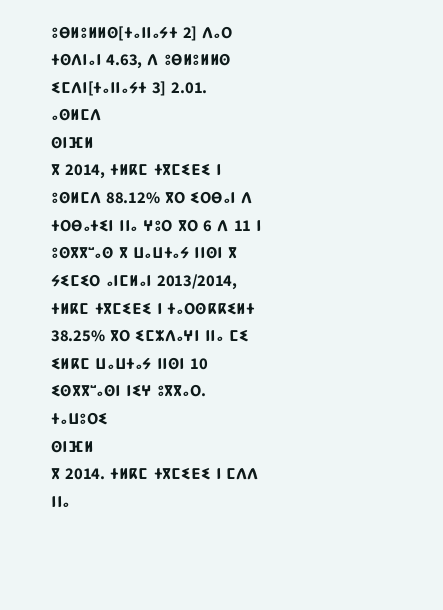ⵓⴱⵍⵓⵍⵍⵙ[ⵜⴰⵏⵏⴰⵢⵜ 2] ⴷⴰⵔ ⵜⵙⴷⵏⴰⵏ 4.63, ⴷ ⵓⴱⵍⵓⵍⵍⵙ ⵉⵎⴷⵏ[ⵜⴰⵏⵏⴰⵢⵜ 3] 2.01.
ⴰⵙⵍⵎⴷ
ⵙⵏⴼⵍ
ⴳ 2014, ⵜⵍⴽⵎ ⵜⴳⵎⵉⴹⵉ ⵏ ⵓⵙⵍⵎⴷ 88.12% ⴳⵔ ⵉⵔⴱⴰⵏ ⴷ ⵜⵔⴱⴰⵜⵉⵏ ⵏⵏⴰ ⵖⵓⵔ ⴳⵔ 6 ⴷ 11 ⵏ ⵓⵙⴳⴳⵯⴰⵙ ⴳ ⵡⴰⵡⵜⴰⵢ ⵏⵏⵙⵏ ⴳ ⵢⵉⵎⵉⵔ ⴰⵏⵎⵍⴰⵏ 2013/2014, ⵜⵍⴽⵎ ⵜⴳⵎⵉⴹⵉ ⵏ ⵜⴰⵔⵙⴽⴽⵉⵍⵜ 38.25% ⴳⵔ ⵉⵎⵣⴷⴰⵖⵏ ⵏⵏⴰ ⵎⵉ ⵉⵍⴽⵎ ⵡⴰⵡⵜⴰⵢ ⵏⵏⵙⵏ 10 ⵉⵙⴳⴳⵯⴰⵙⵏ ⵏⵉⵖ ⵓⴳⴳⴰⵔ.
ⵜⴰⵡⵓⵔⵉ
ⵙⵏⴼⵍ
ⴳ 2014. ⵜⵍⴽⵎ ⵜⴳⵎⵉⴹⵉ ⵏ ⵎⴷⴷ ⵏⵏⴰ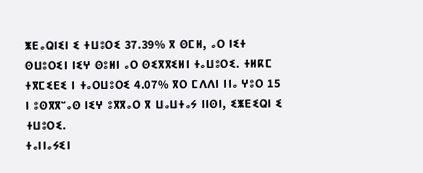ⵥⴹⴰⵕⵏⵉⵏ ⵉ ⵜⵡⵓⵔⵉ 37.39% ⴳ ⵙⵎⵍ, ⴰⵔ ⵏⵉⵜ ⵙⵡⵓⵔⵉⵏ ⵏⵉⵖ ⵙⵓⵍⵏ ⴰⵔ ⵙⵉⴳⴳⵉⵍⵏ ⵜⴰⵡⵓⵔⵉ. ⵜⵍⴽⵎ ⵜⴳⵎⵉⴹⵉ ⵏ ⵜⴰⵔⵡⵓⵔⵉ 4.07% ⴳⵔ ⵎⴷⴷⵏ ⵏⵏⴰ ⵖⵓⵔ 15 ⵏ ⵓⵙⴳⴳⵯⴰⵙ ⵏⵉⵖ ⵓⴳⴳⴰⵔ ⴳ ⵡⴰⵡⵜⴰⵢ ⵏⵏⵙⵏ, ⵉⵥⴹⵉⵕⵏ ⵉ ⵜⵡⵓⵔⵉ.
ⵜⴰⵏⵏⴰⵢⵉⵏ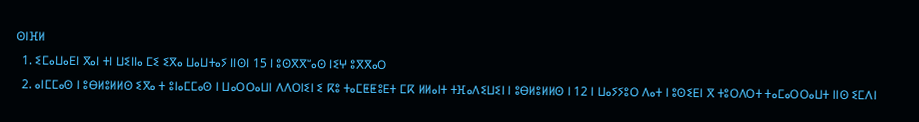ⵙⵏⴼⵍ
  1. ⵉⵎⴰⵡⴰⴹⵏ ⴳⴰⵏ ⵜⵏ ⵡⵉⵏⵏⴰ ⵎⵉ ⵉⴳⴰ ⵡⴰⵡⵜⴰⵢ ⵏⵏⵙⵏ 15 ⵏ ⵓⵙⴳⴳⵯⴰⵙ ⵏⵉⵖ ⵓⴳⴳⴰⵔ
  2. ⴰⵏⵎⵎⴰⵙ ⵏ ⵓⴱⵍⵓⵍⵍⵙ ⵉⴳⴰ ⵜ ⵓⵏⴰⵎⵎⴰⵙ ⵏ ⵡⴰⵔⵔⴰⵡⵏ ⴷⴷⵔⵏⵉⵏ ⵉ ⴽⵓ ⵜⴰⵎⵟⵟⵓⴹⵜ ⵎⴽ ⵍⵍⴰⵏⵜ ⵜⴼⴰⴷⵉⵡⵉⵏ ⵏ ⵓⴱⵍⵓⵍⵍⵙ ⵏ 12 ⵏ ⵡⴰⵢⵢⵓⵔ ⴷⴰⵜ ⵏ ⵓⵙⵉⴹⵏ ⴳ ⵜⵓⵔⴷⵔⵜ ⵜⴰⵎⴰⵔⵔⴰⵡⵜ ⵏⵏⵙ ⵉⵎⴷⵏ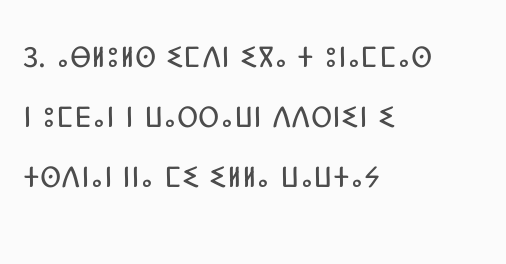3. ⴰⴱⵍⵓⵍⵙ ⵉⵎⴷⵏ ⵉⴳⴰ ⵜ ⵓⵏⴰⵎⵎⴰⵙ ⵏ ⵓⵎⴹⴰⵏ ⵏ ⵡⴰⵔⵔⴰⵡⵏ ⴷⴷⵔⵏⵉⵏ ⵉ ⵜⵙⴷⵏⴰⵏ ⵏⵏⴰ ⵎⵉ ⵉⵍⵍⴰ ⵡⴰⵡⵜⴰⵢ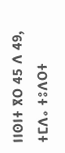ⵏⵏⵙⵏⵜ ⴳⵔ 45 ⴷ 49, ⵜⵎⴷⴰ ⵜⵓⴷⵔⵜ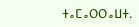ⵜⴰⵎⴰⵔⵔⴰⵡⵜ.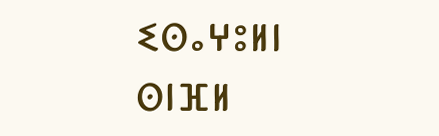ⵉⵙⴰⵖⵓⵍⵏ
ⵙⵏⴼⵍ